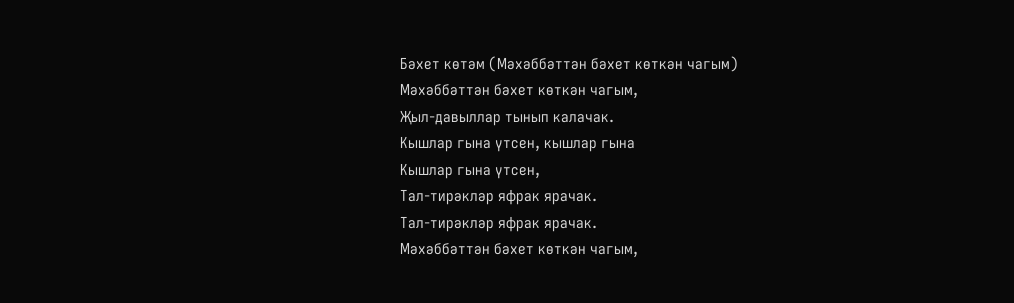Бәхет көтәм (Мәхәббәттән бәхет көткән чагым)
Мәхәббәттән бәхет көткән чагым,
Җыл-давыллар тынып калачак.
Кышлар гына үтсен, кышлар гына
Кышлар гына үтсен,
Тал-тирәкләр яфрак ярачак.
Тал-тирәкләр яфрак ярачак.
Мәхәббәттән бәхет көткән чагым,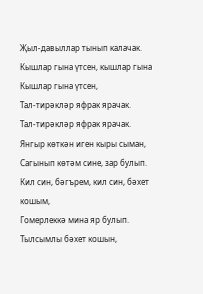Җыл-давыллар тынып калачак.
Кышлар гына үтсен, кышлар гына
Кышлар гына үтсен,
Тал-тирәкләр яфрак ярачак.
Тал-тирәкләр яфрак ярачак.
Янгыр көткән иген кыры сыман,
Сагынып көтәм сине, зар булып.
Кил син, бәгърем, кил син, бәхет кошым,
Гомерлеккә мина яр булып.
Тылсымлы бәхет кошын,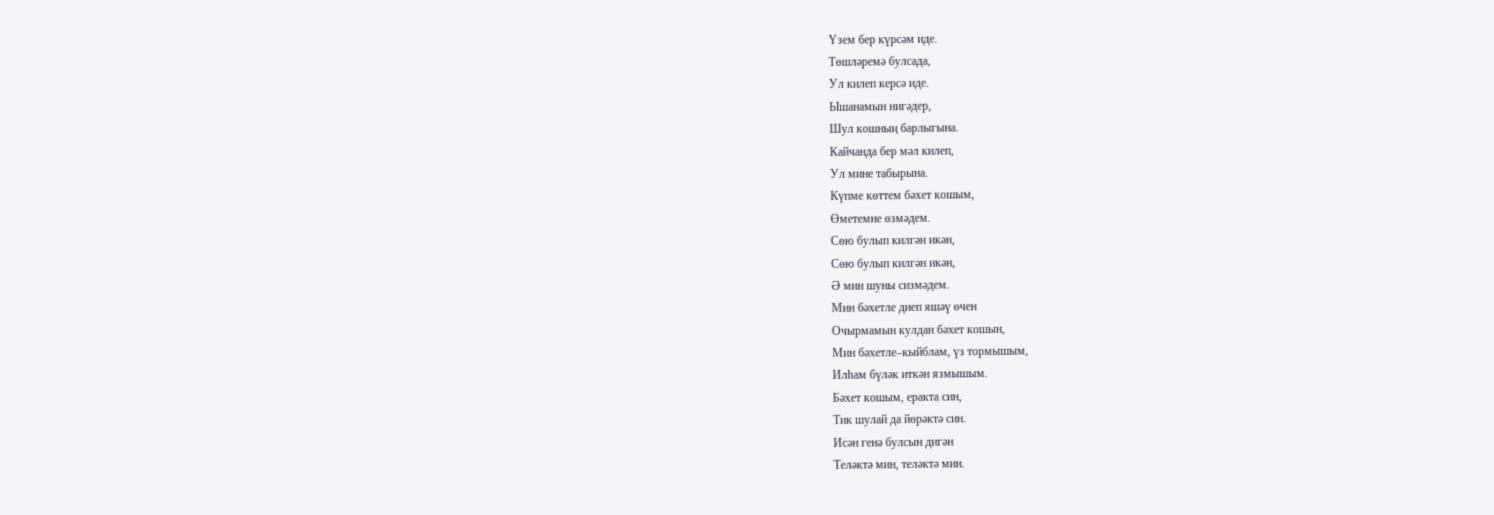Үзем бер күрсәм иде.
Төшләремә булсада,
Ул килеп керсә иде.
Ышанамын нигәдер,
Шул кошның барлыгына.
Кайчанда бер мәл килеп,
Ул мине табырына.
Күпме көттем бәхет кошым,
Өметемне өзмәдем.
Сөю булып килгән икән,
Сөю булып килгән икән,
Ә мин шуны сизмәдем.
Мин бәхетле диеп яшәү өчен
Очырмамын кулдан бәхет кошын,
Мин бәхетле–кыйблам, үз тормышым,
Илһам бүләк иткән язмышым.
Бәхет кошым, еракта син,
Тик шулай да йөрәктә син.
Исән генә булсын дигән
Теләктә мин, теләктә мин.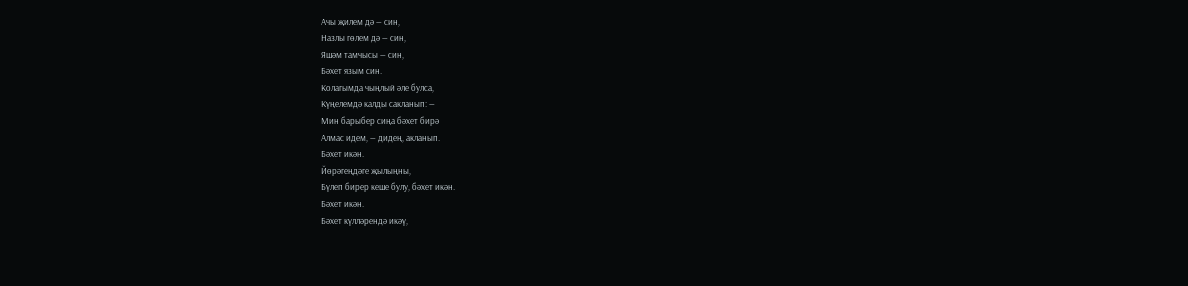Ачы җилем дә — син,
Назлы гөлем дә — син,
Яшәм тамчысы — син,
Бәхет язым син.
Колагымда чыңлый әле булса,
Күңелемдә калды сакланып: —
Мин барыбер сиңа бәхет бирә
Алмас идем, — дидең, акланып.
Бәхет икән.
Йөрәгеңдәге җылыңны,
Бүлеп бирер кеше булу, бәхет икән.
Бәхет икән.
Бәхет күлләрендә икәү,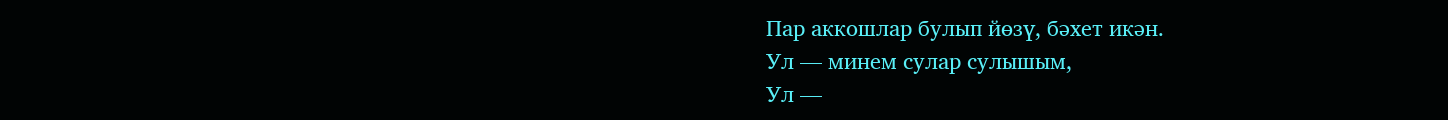Пар аккошлар булып йөзү, бәхет икән.
Ул — минем сулар сулышым,
Ул —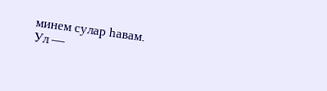минем сулар һавам.
Ул —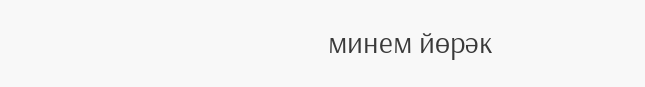минем йөрәк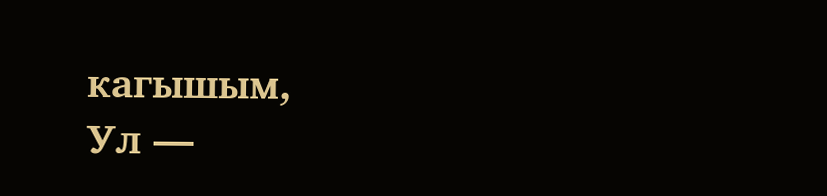кагышым,
Ул —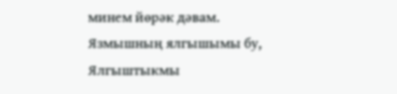минем йөрәк дәвам.
Язмышның ялгышымы бу,
Ялгыштыкмы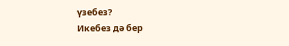үзебез?
Икебез дә бер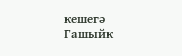кешегә
Гашыйк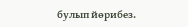булып йөрибез.